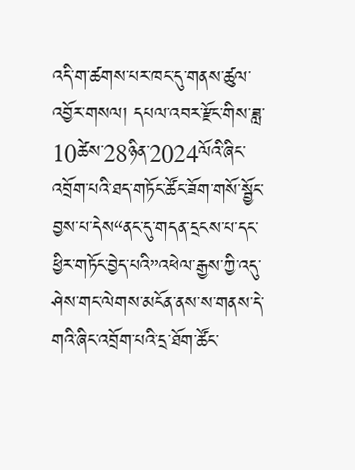འདི་ག་ཚགས་པར་ཁང་དུ་གནས་ཚུལ་འབྱོར་གསལ། དཔལ་འབར་རྫོང་གིས་ཟླ་10ཚེས་28ཉིན་2024ལོའི་ཞིང་འབྲོག་པའི་ཐད་གཏོང་ཚོང་ཟོག་གསོ་སྦྱོང་བྱས་པ་དེས“ནང་དུ་གདན་དྲངས་པ་དང་ཕྱིར་གཏོང་བྱེད་པའི”འཕེལ་རྒྱས་ཀྱི་འདུ་ཤེས་གང་ལེགས་མངོན་ནས་ས་གནས་དེ་གའི་ཞིང་འབྲོག་པའི་དྲ་ཐོག་ཚོང་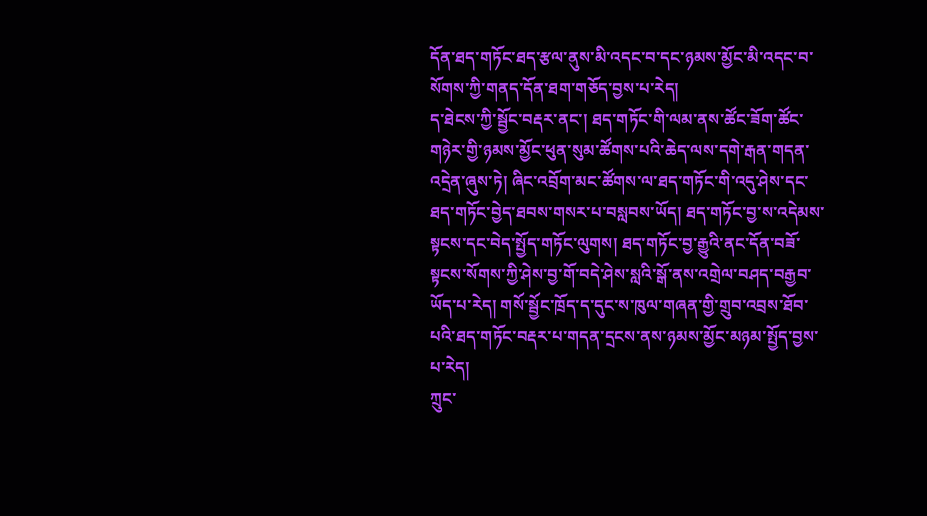དོན་ཐད་གཏོང་ཐད་རྩལ་ནུས་མི་འདང་བ་དང་ཉམས་མྱོང་མི་འདང་བ་སོགས་ཀྱི་གནད་དོན་ཐག་གཅོད་བྱས་པ་རེད།
ད་ཐེངས་ཀྱི་སྦྱོང་བརྡར་ནང་། ཐད་གཏོང་གི་ལམ་ནས་ཚོང་ཟོག་ཚོང་གཉེར་གྱི་ཉམས་མྱོང་ཕུན་སུམ་ཚོགས་པའི་ཆེད་ལས་དགེ་རྒན་གདན་འདྲེན་ཞུས་ཏེ། ཞིང་འབྲོག་མང་ཚོགས་ལ་ཐད་གཏོང་གི་འདུ་ཤེས་དང་ཐད་གཏོང་བྱེད་ཐབས་གསར་པ་བསླབས་ཡོད། ཐད་གཏོང་བྱ་ས་འདེམས་སྟངས་དང་བེད་སྤྱོད་གཏོང་ལུགས། ཐད་གཏོང་བྱ་རྒྱུའི་ནང་དོན་བཟོ་སྟངས་སོགས་ཀྱི་ཤེས་བྱ་གོ་བདེ་ཤེས་སླའི་སྒོ་ནས་འགྲེལ་བཤད་བརྒྱབ་ཡོད་པ་རེད། གསོ་སྦྱོང་ཁྲོད་ད་དུང་ས་ཁུལ་གཞན་གྱི་གྲུབ་འབྲས་ཐོབ་པའི་ཐད་གཏོང་བརྡར་པ་གདན་དྲངས་ནས་ཉམས་མྱོང་མཉམ་སྤྱོད་བྱས་པ་རེད།
ཀྲུང་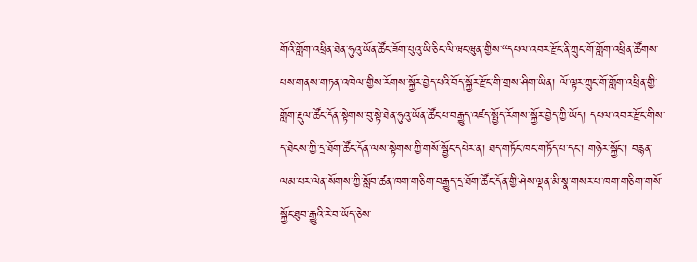གོའི་གློག་འཕྲིན་ཐེན་ཧུའུ་ཡོན་ཚོང་ཟོག་པུའུ་ཡི་ཅིང་ལི་ཝང་ཝུན་གྱིས་“དཔལ་འབར་རྫོང་ནི་ཀྲུང་གོ་གློག་འཕྲིན་ཚོགས་པས་གནས་གཏན་འཁེལ་གྱིས་རོགས་སྐྱོར་བྱེད་པའི་བོད་སྐྱོར་རྫོང་གི་གྲས་ཤིག་ཡིན། ལོ་ལྟར་ཀྲུང་གོ་གློག་འཕྲིན་གྱི་གློག་རྡུལ་ཚོང་དོན་སྟེགས་བུ་སྟེ་ཐེན་ཧུའུ་ཡོན་ཚོང་པ་བརྒྱུད་འཛད་སྤྱོད་རོགས་སྐྱོར་བྱེད་ཀྱི་ཡོད། དཔལ་འབར་རྫོང་གིས་ད་ཐེངས་ཀྱི་དྲ་ཐོག་ཚོང་དོན་ལས་སྟེགས་ཀྱི་གསོ་སྦྱོང་དཔེར་ན། ཐད་གཏོང་ཁང་གཏོད་པ་དང་། གཉེར་སྐྱོང་། བརྙན་ལམ་པར་ལེན་སོགས་ཀྱི་སློབ་ཚན་ཁག་གཅིག་བརྒྱུད་དྲ་ཐོག་ཚོང་དོན་གྱི་ཤེས་ལྡན་མི་སྣ་གསར་པ་ཁག་གཅིག་གསོ་སྐྱོང་ཐུབ་རྒྱུའི་རེ་བ་ཡོད་ཅེས་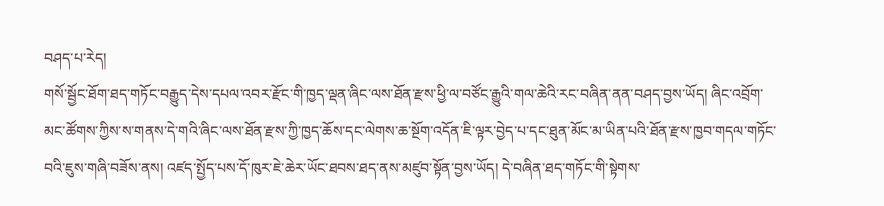བཤད་པ་རེད།
གསོ་སྦྱོང་ཐོག་ཐད་གཏོང་བརྒྱུད་དེས་དཔལ་འབར་རྫོང་གི་ཁྱད་ལྡན་ཞིང་ལས་ཐོན་རྫས་ཕྱི་ལ་བཙོང་རྒྱུའི་གལ་ཆེའི་རང་བཞིན་ནན་བཤད་བྱས་ཡོད། ཞིང་འབྲོག་མང་ཚོགས་ཀྱིས་ས་གནས་དེ་གའི་ཞིང་ལས་ཐོན་རྫས་ཀྱི་ཁྱད་ཆོས་དང་ལེགས་ཆ་སྔོག་འདོན་ཇི་ལྟར་བྱེད་པ་དང་ཐུན་མོང་མ་ཡིན་པའི་ཐོན་རྫས་ཁྱབ་གདལ་གཏོང་བའི་ཇུས་གཞི་བཟོས་ནས། འཛད་སྤྱོད་པས་དོ་ཁུར་ཇེ་ཆེར་ཡོང་ཐབས་ཐད་ནས་མཛུབ་སྟོན་བྱས་ཡོད། དེ་བཞིན་ཐད་གཏོང་གི་སྟེགས་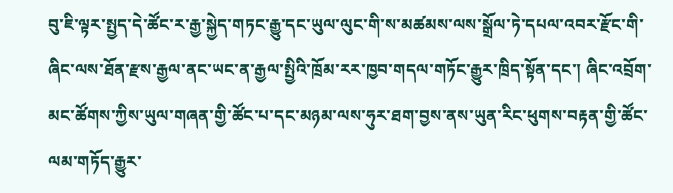བུ་ཇི་ལྟར་སྤྱད་དེ་ཚོང་ར་རྒྱ་སྐྱེད་གཏང་རྒྱུ་དང་ཡུལ་ལུང་གི་ས་མཚམས་ལས་སྒྲོལ་ཏེ་དཔལ་འབར་རྫོང་གི་ཞིང་ལས་ཐོན་རྫས་རྒྱལ་ནང་ཡང་ན་རྒྱལ་སྤྱིའི་ཁྲོམ་རར་ཁྱབ་གདལ་གཏོང་རྒྱུར་ཁྲིད་སྟོན་དང་། ཞིང་འབྲོག་མང་ཚོགས་ཀྱིས་ཡུལ་གཞན་གྱི་ཚོང་པ་དང་མཉམ་ལས་ཧུར་ཐག་བྱས་ནས་ཡུན་རིང་ཕུགས་བརྟན་གྱི་ཚོང་ལམ་གཏོད་རྒྱུར་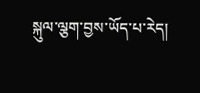སྐུལ་ལྕག་བྱས་ཡོད་པ་རེད།